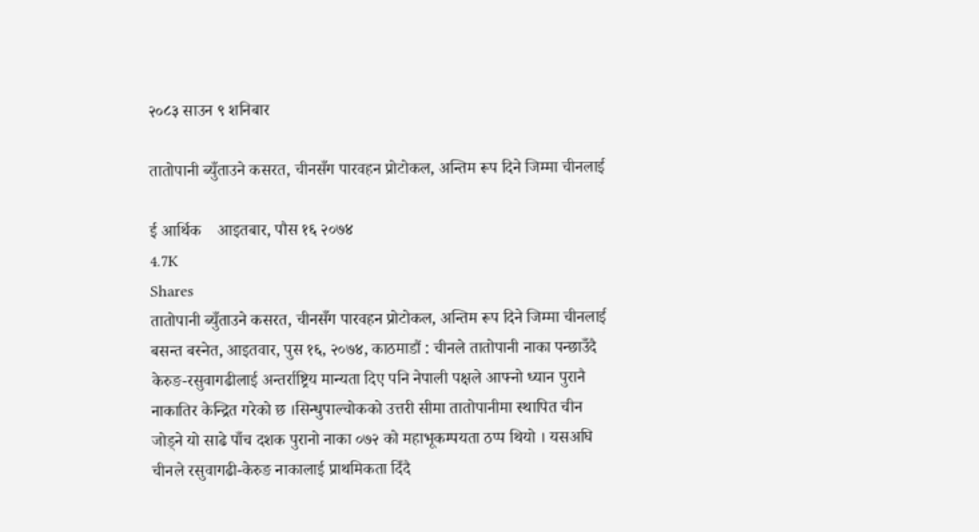२०८३ साउन ९ शनिबार

तातोपानी ब्युँताउने कसरत, चीनसँग पारवहन प्रोटोकल, अन्तिम रूप दिने जिम्मा चीनलाई

ई आर्थिक    आइतबार, पौस १६ २०७४
4.7K
Shares
तातोपानी ब्युँताउने कसरत, चीनसँग पारवहन प्रोटोकल, अन्तिम रूप दिने जिम्मा चीनलाई
बसन्त बस्नेत, आइतवार, पुस १६, २०७४, काठमाडौं : चीनले तातोपानी नाका पन्छाउँदै केरुङ-रसुवागढीलाई अन्तर्राष्ट्रिय मान्यता दिए पनि नेपाली पक्षले आफ्नो ध्यान पुरानै नाकातिर केन्द्रित गरेको छ ।सिन्धुपाल्चोकको उत्तरी सीमा तातोपानीमा स्थापित चीन जोड्ने यो साढे पाँच दशक पुरानो नाका ०७२ को महाभूकम्पयता ठप्प थियो । यसअघि चीनले रसुवागढी-केरुङ नाकालाई प्राथमिकता दिँदै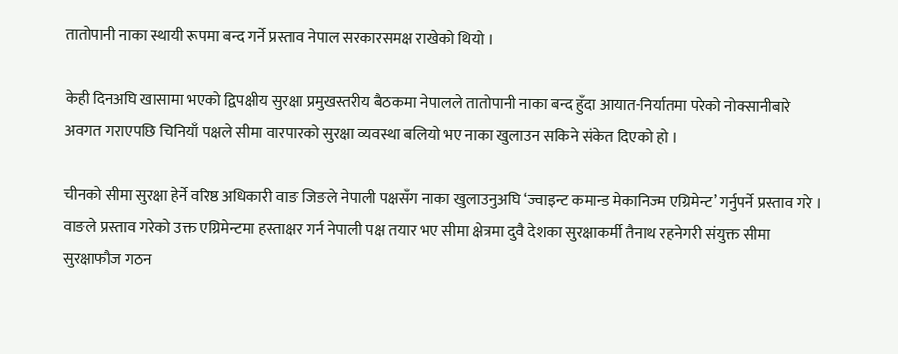तातोपानी नाका स्थायी रूपमा बन्द गर्ने प्रस्ताव नेपाल सरकारसमक्ष राखेको थियो ।

केही दिनअघि खासामा भएको द्विपक्षीय सुरक्षा प्रमुखस्तरीय बैठकमा नेपालले तातोपानी नाका बन्द हुँदा आयात-निर्यातमा परेको नोक्सानीबारे अवगत गराएपछि चिनियाँ पक्षले सीमा वारपारको सुरक्षा व्यवस्था बलियो भए नाका खुलाउन सकिने संकेत दिएको हो ।

चीनको सीमा सुरक्षा हेर्ने वरिष्ठ अधिकारी वाङ जिङले नेपाली पक्षसँग नाका खुलाउनुअघि ‘ज्वाइन्ट कमान्ड मेकानिज्म एग्रिमेन्ट’ गर्नुपर्ने प्रस्ताव गरे । वाङले प्रस्ताव गरेको उक्त एग्रिमेन्टमा हस्ताक्षर गर्न नेपाली पक्ष तयार भए सीमा क्षेत्रमा दुवै देशका सुरक्षाकर्मी तैनाथ रहनेगरी संयुक्त सीमा सुरक्षाफौज गठन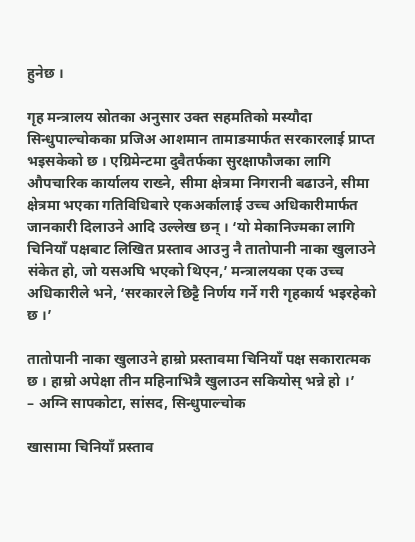हुनेछ ।

गृह मन्त्रालय स्रोतका अनुसार उक्त सहमतिको मस्यौदा सिन्धुपाल्चोकका प्रजिअ आशमान तामाङमार्फत सरकारलाई प्राप्त भइसकेको छ । एग्रिमेन्टमा दुवैतर्फका सुरक्षाफौजका लागि औपचारिक कार्यालय राख्ने, सीमा क्षेत्रमा निगरानी बढाउने, सीमा क्षेत्रमा भएका गतिविधिबारे एकअर्कालाई उच्च अधिकारीमार्फत जानकारी दिलाउने आदि उल्लेख छन् । ‘यो मेकानिज्मका लागि चिनियाँ पक्षबाट लिखित प्रस्ताव आउनु नै तातोपानी नाका खुलाउने संकेत हो, जो यसअघि भएको थिएन,’ मन्त्रालयका एक उच्च अधिकारीले भने, ‘सरकारले छिट्टै निर्णय गर्ने गरी गृहकार्य भइरहेको छ ।’

तातोपानी नाका खुलाउने हाम्रो प्रस्तावमा चिनियाँ पक्ष सकारात्मक छ । हाम्रो अपेक्षा तीन महिनाभित्रै खुलाउन सकियोस् भन्ने हो ।’
– अग्नि सापकोटा, सांसद, सिन्धुपाल्चोक

खासामा चिनियाँ प्रस्ताव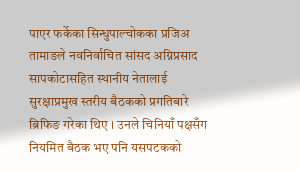पाएर फर्केका सिन्धुपाल्चोकका प्रजिअ तामाङले नवनिर्वाचित सांसद अग्निप्रसाद सापकोटासहित स्थानीय नेतालाई सुरक्षाप्रमुख स्तरीय बैठकको प्रगतिबारे ब्रिफिङ गरेका थिए । उनले चिनियाँ पक्षसँग नियमित बैठक भए पनि यसपटकको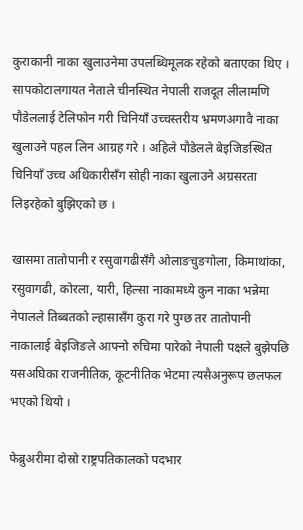कुराकानी नाका खुलाउनेमा उपलब्धिमूलक रहेको बताएका थिए । सापकोटालगायत नेताले चीनस्थित नेपाली राजदूत लीलामणि पौडेललाई टेलिफोन गरी चिनियाँ उच्चस्तरीय भ्रमणअगावै नाका खुलाउने पहल लिन आग्रह गरे । अहिले पौडेलले बेइजिङस्थित चिनियाँ उच्च अधिकारीसँग सोही नाका खुलाउने अग्रसरता लिइरहेको बुझिएको छ ।

खासमा तातोपानी र रसुवागढीसँगै ओलाङचुङगोला, किमाथांका, रसुवागढी, कोरला, यारी, हिल्सा नाकामध्ये कुन नाका भन्नेमा नेपालले तिब्बतको ल्हासासँग कुरा गरे पुग्छ तर तातोपानी नाकालाई बेइजिङले आफ्नो रुचिमा पारेको नेपाली पक्षले बुझेपछि यसअघिका राजनीतिक, कूटनीतिक भेटमा त्यसैअनुरूप छलफल भएको थियो ।

फेब्रुअरीमा दोस्रो राष्ट्रपतिकालको पदभार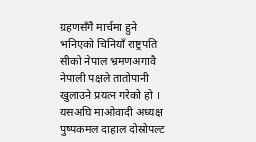ग्रहणसँगै मार्चमा हुने भनिएको चिनियाँ राष्ट्रपति सीको नेपाल भ्रमणअगावै नेपाली पक्षले तातोपानी खुलाउने प्रयत्न गरेको हो । यसअघि माओवादी अध्यक्ष पुष्पकमल दाहाल दोस्रोपल्ट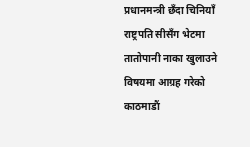प्रधानमन्त्री छँदा चिनियाँ राष्ट्रपति सीसँग भेटमा तातोपानी नाका खुलाउने विषयमा आग्रह गरेको काठमाडौं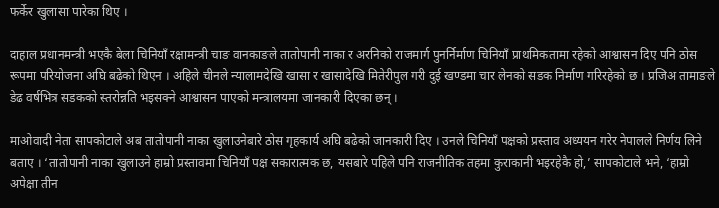फर्केर खुलासा पारेका थिए ।

दाहाल प्रधानमन्त्री भएकै बेला चिनियाँ रक्षामन्त्री चाङ वानकाङले तातोपानी नाका र अरनिको राजमार्ग पुनर्निर्माण चिनियाँ प्राथमिकतामा रहेको आश्वासन दिए पनि ठोस रूपमा परियोजना अघि बढेको थिएन । अहिले चीनले न्यालामदेखि खासा र खासादेखि मितेरीपुल गरी दुई खण्डमा चार लेनको सडक निर्माण गरिरहेको छ । प्रजिअ तामाङले डेढ वर्षभित्र सडकको स्तरोन्नति भइसक्ने आश्वासन पाएको मन्त्रालयमा जानकारी दिएका छन् ।

माओवादी नेता सापकोटाले अब तातोपानी नाका खुलाउनेबारे ठोस गृहकार्य अघि बढेको जानकारी दिए । उनले चिनियाँ पक्षको प्रस्ताव अध्ययन गरेर नेपालले निर्णय लिने बताए । ‘तातोपानी नाका खुलाउने हाम्रो प्रस्तावमा चिनियाँ पक्ष सकारात्मक छ, यसबारे पहिले पनि राजनीतिक तहमा कुराकानी भइरहेकै हो,’ सापकोटाले भने, ‘हाम्रो अपेक्षा तीन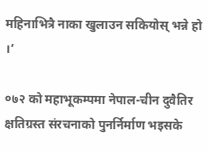महिनाभित्रै नाका खुलाउन सकियोस् भन्ने हो ।’

०७२ को महाभूकम्पमा नेपाल-चीन दुवैतिर क्षतिग्रस्त संरचनाको पुनर्निर्माण भइसके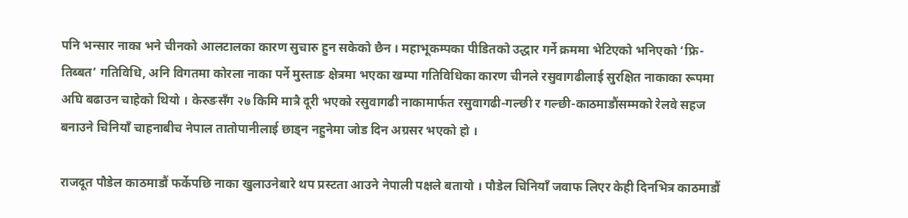पनि भन्सार नाका भने चीनको आलटालका कारण सुचारु हुन सकेको छैन । महाभूकम्पका पीडितको उद्धार गर्ने क्रममा भेटिएको भनिएको ‘फ्रि-तिब्बत’ गतिविधि, अनि विगतमा कोरला नाका पर्ने मुस्ताङ क्षेत्रमा भएका खम्पा गतिविधिका कारण चीनले रसुवागढीलाई सुरक्षित नाकाका रूपमा अघि बढाउन चाहेको थियो । केरुङसँग २७ किमि मात्रै दूरी भएको रसुवागढी नाकामार्फत रसुवागढी-गल्छी र गल्छी-काठमाडौंसम्मको रेलवे सहज बनाउने चिनियाँ चाहनाबीच नेपाल तातोपानीलाई छाड्न नहुनेमा जोड दिन अग्रसर भएको हो ।

राजदूत पौडेल काठमाडौं फर्केपछि नाका खुलाउनेबारे थप प्रस्टता आउने नेपाली पक्षले बतायो । पौडेल चिनियाँ जवाफ लिएर केही दिनभित्र काठमाडौं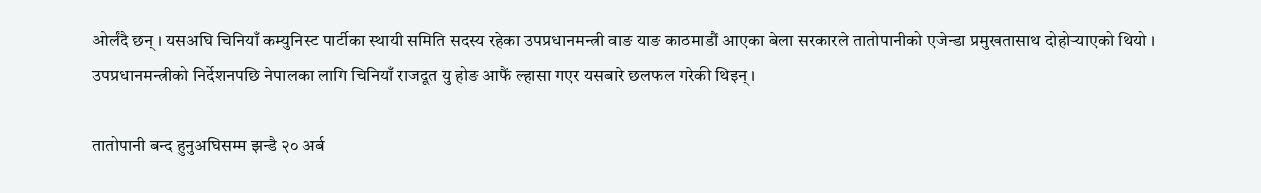ओर्लंदै छन् । यसअघि चिनियाँ कम्युनिस्ट पार्टीका स्थायी समिति सदस्य रहेका उपप्रधानमन्त्री वाङ याङ काठमाडौं आएका बेला सरकारले तातोपानीको एजेन्डा प्रमुखतासाथ दोहोर्‍याएको थियो । उपप्रधानमन्त्रीको निर्देशनपछि नेपालका लागि चिनियाँ राजदूत यु होङ आफैं ल्हासा गएर यसबारे छलफल गरेकी थिइन् ।

तातोपानी बन्द हुनुअघिसम्म झन्डै २० अर्ब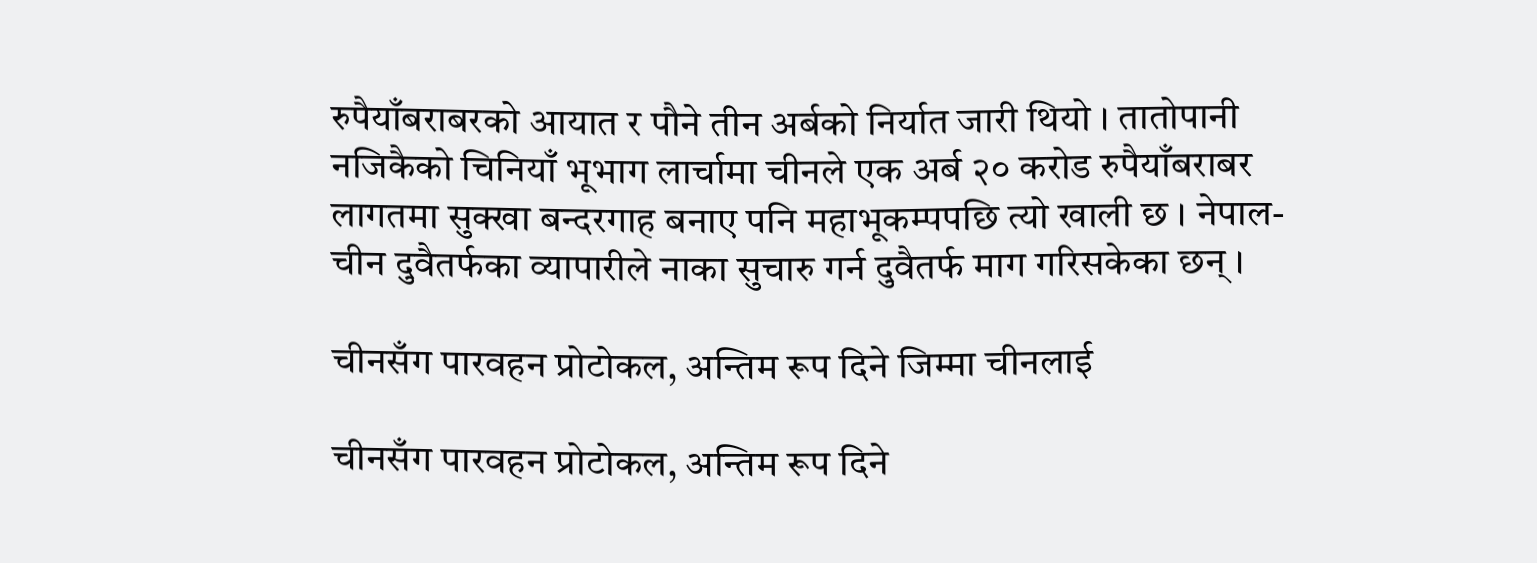रुपैयाँबराबरको आयात र पौने तीन अर्बको निर्यात जारी थियो । तातोपानी नजिकैको चिनियाँ भूभाग लार्चामा चीनले एक अर्ब २० करोड रुपैयाँबराबर लागतमा सुक्खा बन्दरगाह बनाए पनि महाभूकम्पपछि त्यो खाली छ । नेपाल-चीन दुवैतर्फका व्यापारीले नाका सुचारु गर्न दुवैतर्फ माग गरिसकेका छन् ।

चीनसँग पारवहन प्रोटोकल, अन्तिम रूप दिने जिम्मा चीनलाई

चीनसँग पारवहन प्रोटोकल, अन्तिम रूप दिने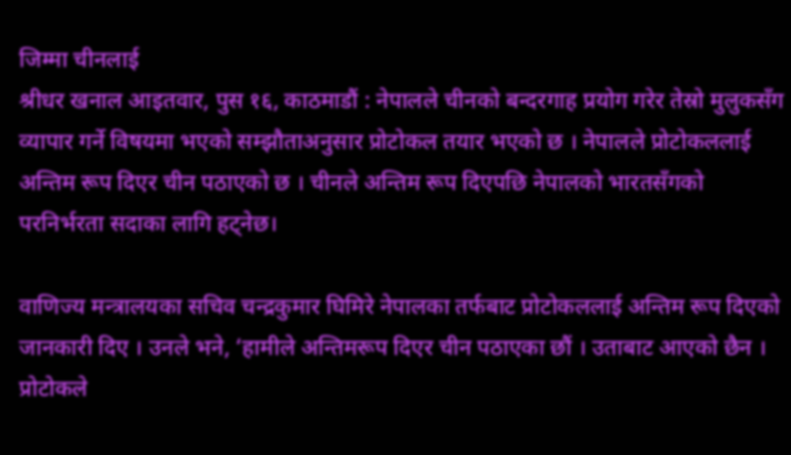जिम्मा चीनलाई
श्रीधर खनाल आइतवार, पुस १६, काठमाडौं : नेपालले चीनको बन्दरगाह प्रयोग गरेर तेस्रो मुलुकसँग व्यापार गर्ने विषयमा भएको सम्झौताअनुसार प्रोटोकल तयार भएको छ । नेपालले प्रोटोकललाई अन्तिम रूप दिएर चीन पठाएको छ । चीनले अन्तिम रूप दिएपछि नेपालको भारतसँगको परनिर्भरता सदाका लागि हट्नेछ।

वाणिज्य मन्त्रालयका सचिव चन्द्रकुमार घिमिरे नेपालका तर्फबाट प्रोटोकललाई अन्तिम रूप दिएको जानकारी दिए । उनले भने, ‘हामीले अन्तिमरूप दिएर चीन पठाएका छौं । उताबाट आएको छैन । प्रोटोकले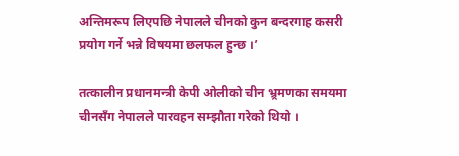अन्तिमरूप लिएपछि नेपालले चीनको कुन बन्दरगाह कसरी प्रयोग गर्ने भन्ने विषयमा छलफल हुन्छ ।’

तत्कालीन प्रधानमन्त्री केपी ओलीको चीन भ्र्रमणका समयमा चीनसँग नेपालले पारवहन सम्झौता गरेको थियो ।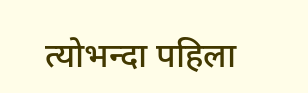त्योभन्दा पहिला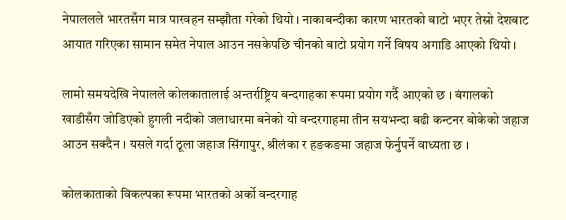नेपाललले भारतसँग मात्र पारवहन सम्झौता गरेको थियो । नाकाबन्दीका कारण भारतको बाटो भएर तेस्रो देशबाट आयात गरिएका सामान समेत नेपाल आउन नसकेपछि चीनको बाटो प्रयोग गर्ने विषय अगाडि आएको थियो ।

लामो समयदेखि नेपालले कोलकातालाई अन्तर्राष्ट्रिय बन्दगाहका रूपमा प्रयोग गर्दै आएको छ । बंगालको खाडीसँग जोडिएको हुगली नदीको जलाधारमा बनेको यो वन्दरगाहमा तीन सयभन्दा बढी कन्टनर बोकेको जहाज आउन सक्दैन । यसले गर्दा ठूला जहाज सिंगापुर, श्रीलंका र हङकङमा जहाज फेर्नुपर्ने वाध्यता छ ।

कोलकाताको विकल्पका रूपमा भारतको अर्को वन्दरगाह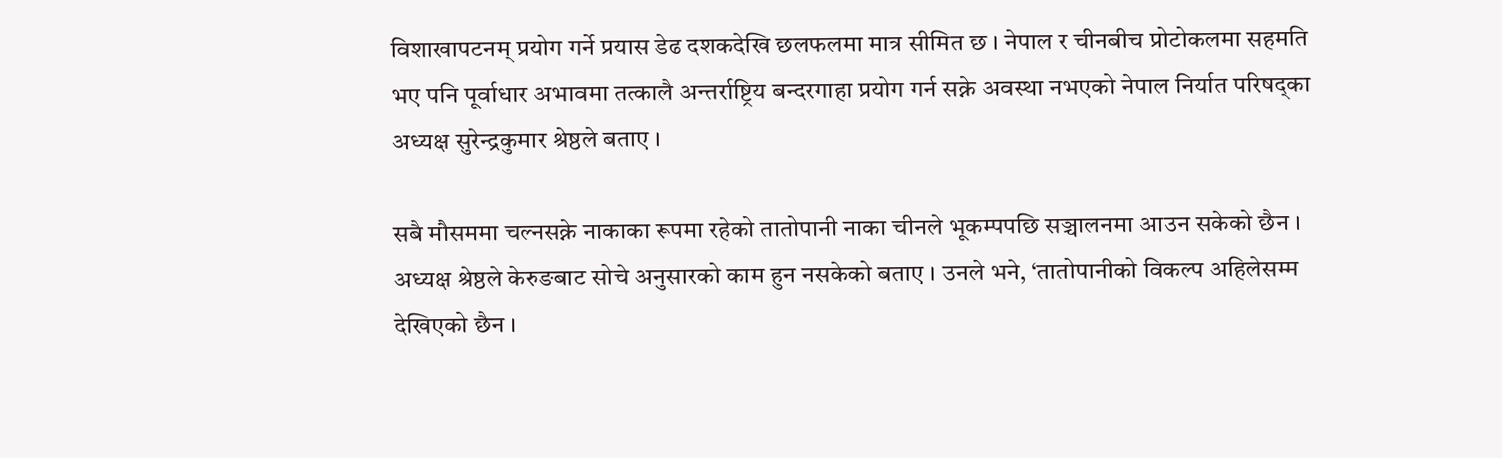विशाखापटनम् प्रयोग गर्ने प्रयास डेढ दशकदेखि छलफलमा मात्र सीमित छ । नेपाल र चीनबीच प्रोटोकलमा सहमति भए पनि पूर्वाधार अभावमा तत्कालै अन्तर्राष्ट्रिय बन्दरगाहा प्रयोग गर्न सक्ने अवस्था नभएको नेपाल निर्यात परिषद्का अध्यक्ष सुरेन्द्रकुमार श्रेष्ठले बताए ।

सबै मौसममा चल्नसक्ने नाकाका रूपमा रहेको तातोपानी नाका चीनले भूकम्पपछि सञ्चालनमा आउन सकेको छैन । अध्यक्ष श्रेष्ठले केरुङबाट सोचे अनुसारको काम हुन नसकेको बताए । उनले भने, ‘तातोपानीको विकल्प अहिलेसम्म देखिएको छैन ।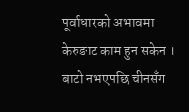पूर्वाधारको अभावमा केरुङाट काम हुन सकेन । बाटो नभएपछि चीनसँग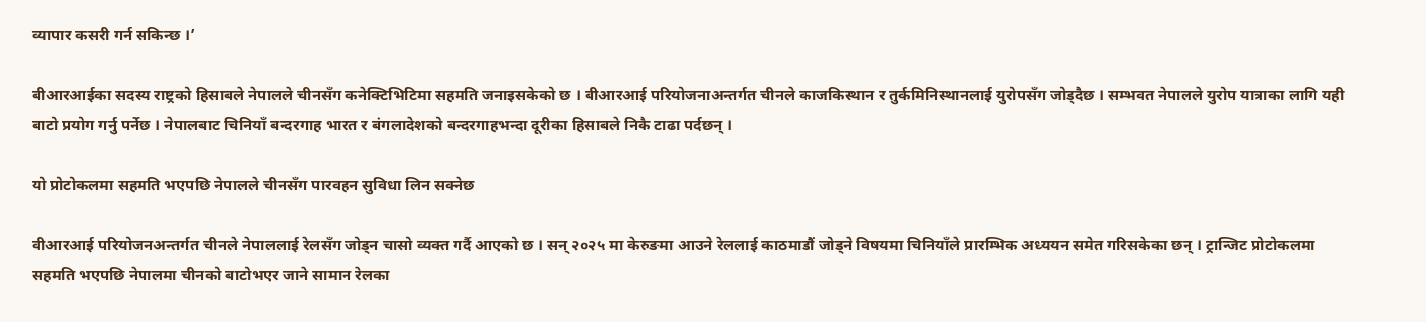व्यापार कसरी गर्न सकिन्छ ।’

बीआरआईका सदस्य राष्ट्रको हिसाबले नेपालले चीनसँग कनेक्टिभिटिमा सहमति जनाइसकेको छ । बीआरआई परियोजनाअन्तर्गत चीनले काजकिस्थान र तुर्कमिनिस्थानलाई युरोपसँग जोड्दैछ । सम्भवत नेपालले युरोप यात्राका लागि यही बाटो प्रयोग गर्नु पर्नेछ । नेपालबाट चिनियाँ बन्दरगाह भारत र बंगलादेशको बन्दरगाहभन्दा दूरीका हिसाबले निकै टाढा पर्दछन् ।

यो प्रोटोकलमा सहमति भएपछि नेपालले चीनसँग पारवहन सुविधा लिन सक्नेछ

वीआरआई परियोजनअन्तर्गत चीनले नेपाललाई रेलसँग जोड्न चासो व्यक्त गर्दै आएको छ । सन् २०२५ मा केरुङमा आउने रेललाई काठमाडौं जोड्ने विषयमा चिनियाँले प्रारम्भिक अध्ययन समेत गरिसकेका छन् । ट्रान्जिट प्रोटोकलमा सहमति भएपछि नेपालमा चीनको बाटोभएर जाने सामान रेलका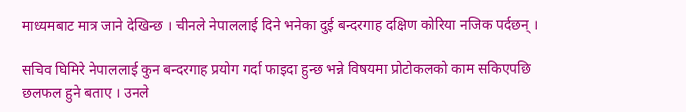माध्यमबाट मात्र जाने देखिन्छ । चीनले नेपाललाई दिने भनेका दुई बन्दरगाह दक्षिण कोरिया नजिक पर्दछन् ।

सचिव घिमिरे नेपाललाई कुन बन्दरगाह प्रयोग गर्दा फाइदा हुन्छ भन्ने विषयमा प्रोटोकलको काम सकिएपछि छलफल हुने बताए । उनले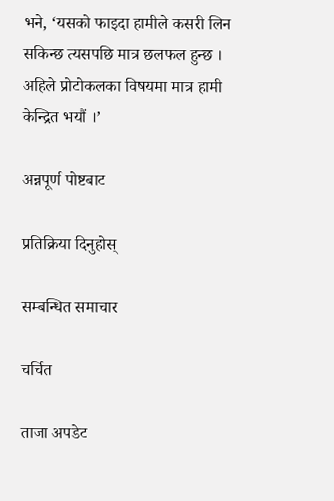भने, ‘यसको फाइदा हामीले कसरी लिन सकिन्छ त्यसपछि मात्र छलफल हुन्छ । अहिले प्रोटोकलका विषयमा मात्र हामी केन्द्रित भयौं ।’

अन्नपूर्ण पोष्टबाट

प्रतिक्रिया दिनुहोस्

सम्बन्धित समाचार

चर्चित

ताजा अपडेट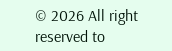© 2026 All right reserved to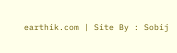earthik.com | Site By : Sobij